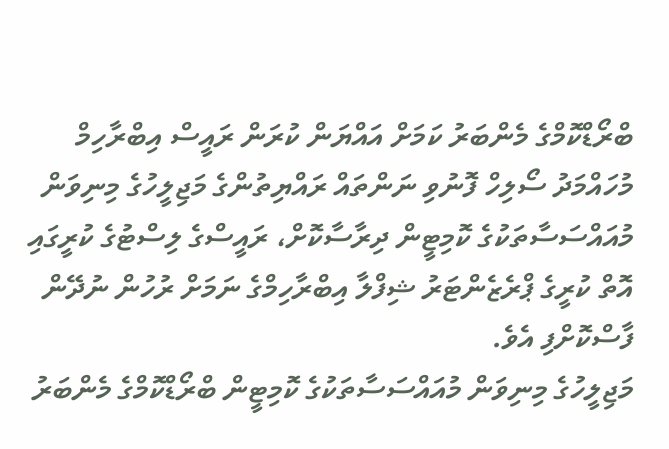ބްރޯޑްކޮމްގެ މެންބަރު ކަމަށް އައްޔަން ކުރަން ރައީސް އިބްރާހިމް މުހައްމަދު ސޯލިހް ފޮނުވި ނަންތައް ރައްޔިތުންގެ މަޖިލީހުގެ މިނިވަން މުއައްސަސާތަކުގެ ކޮމިޓީން ދިރާސާކޮށް، ރައީސްގެ ލިސްޓުގެ ކުރީގައި އޮތް ކުރީގެ ޕްރެޒެންޓަރު ޝިފްލާ އިބްރާހިމްގެ ނަމަށް ރުހުން ނުދޭން ފާސްކޮށްފި އެވެ.
މަޖިލީހުގެ މިނިވަން މުއައްސަސާތަކުގެ ކޮމިޓީން ބްރޯޑްކޮމްގެ މެންބަރު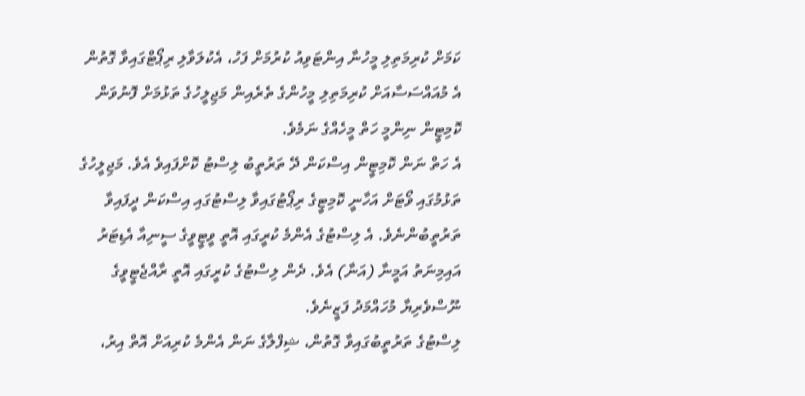ކަމަށް ކުރިމަތިލި މީހުނާ އިންޓަވިއު ކުރުމަށް ފަހު، އެކުލަވާލި ރިޕޯޓްގައިވާ ގޮތުން އެ މުއައްސަސާއަށް ކުރިމަތިލި މީހުންގެ ތެރެއިން މަޖިލީހުގެ ތަޅުމަށް ފޮނުވަން ކޮމިޓީން ނިންމީ ހަތް މީހެއްގެ ނަމެވެ.
އެ ހަތް ނަން ކޮމިޓީން އިސްކަން ދޭ ތަރުތީބު ލިސްޓު ކޮށްފައިވެ އެވެ. މަޖިލީހުގެ ތަޅުމުގައި ވޯޓަށް އަހާނީ ކޮމިޓީގެ ރިޕޯޓުގައިވާ ލިސްޓުގައި އިސްކަން ދީފައިވާ ތަރުތީބުންނެވެ. އެ ލިސްޓުގެ އެންމެ ކުރީގައި އޮތީ ވީޓީވީގެ ސީނިއާ އެޑިޓަރު އައިމިނަތު އަމީނާ (އަނާ) އެވެ. ދެން ލިސްޓުގެ ކުރީގައި އޮތީ ރާއްޖެޓީވީގެ ނޫސްވެރިޔާ މުހައްމަދު ފަޒީނެވެ.
ލިސްޓުގެ ތަރުތީބުގައިވާ ގޮތުން، ޝިފްލާގެ ނަން އެންމެ ކުރިއަށް އޮތް އިރު،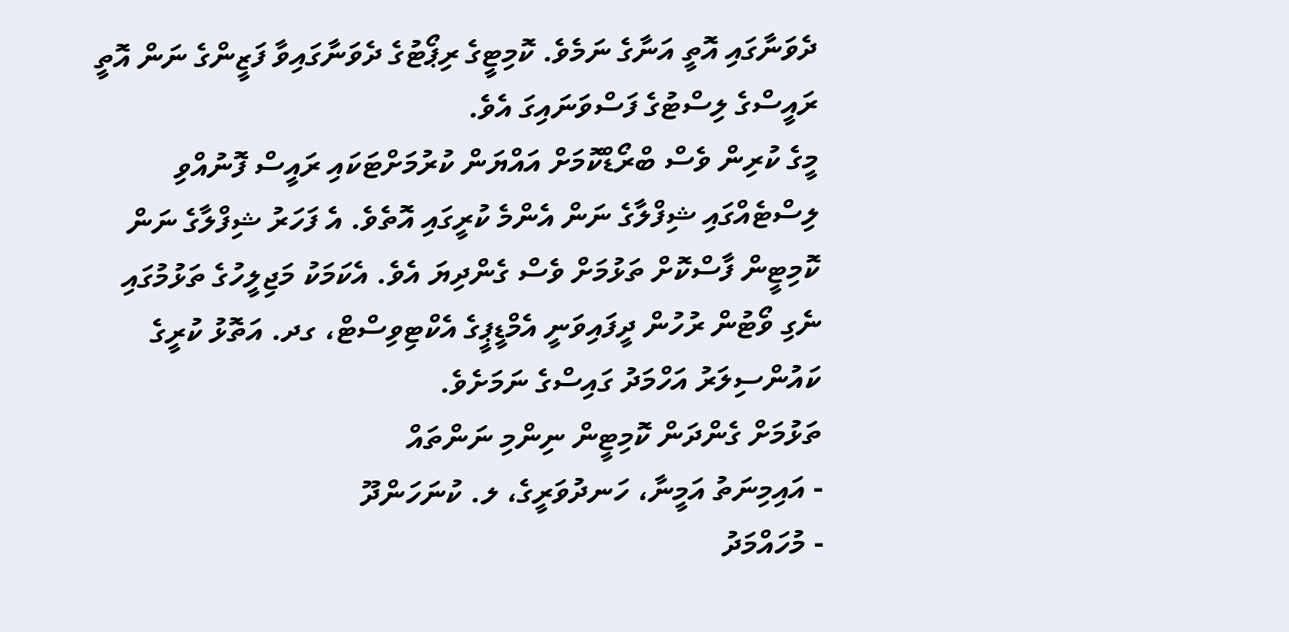ދެވަނާގައި އޮތީ އަނާގެ ނަމެވެ. ކޮމިޓީގެ ރިޕޯޓުގެ ދެވަނާގައިވާ ފަޒީންގެ ނަން އޮތީ ރައީސްގެ ލިސްޓުގެ ފަސްވަނައިގަ އެވެ.
މީގެ ކުރިން ވެސް ބްރޯޑްކޮމަށް އައްޔަން ކުރުމަށްޓަކައި ރައީސް ފޮނުއްވި ލިސްޓެއްގައި ޝިފްލާގެ ނަން އެންމެ ކުރީގައި އޮތެވެ. އެ ފަހަރު ޝިފްލާގެ ނަން ކޮމިޓީން ފާސްކޮށް ތަޅުމަށް ވެސް ގެންދިޔަ އެވެ. އެކަމަކު މަޖިލީހުގެ ތަޅުމުގައި ނެގި ވޯޓުން ރުހުން ދީފައިވަނީ އެމްޑީޕީގެ އެކްޓިވިސްޓް، ގދ. އަތޮޅު ކުރީގެ ކައުންސިލަރު އަހްމަދު ގައިސްގެ ނަމަށެވެ.
ތަޅުމަށް ގެންދަން ކޮމިޓީން ނިންމި ނަންތައް
- އައިމިނަތު އަމީނާ، ހަނދުވަރީގެ، ލ. ކުނަހަންދޫ
- މުހައްމަދު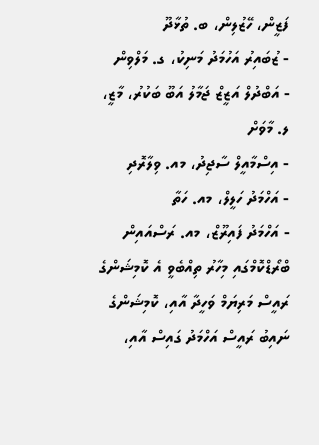ފަޒީން، ހޭޒުލިން، ބ. ތުޅާދޫ
- ޒުބައިރު އަހުމަދު މަނިކު، ގ. މަލްވިން
- އަބްދުލް އަޒީޒް ޖަމާލު އަބޫ ބަކުރު، މާޒީ، ލ. މާވަށް
- އިސްމާއީލް ސާޖިދު، މއ. ވިލާރޮދި
- އަހްމަދު ހަލީލް، މއ. ހަތާ
- އަހްމަދު ފައިރޫޒް، މއ. ރަސްއައިން
ބްރޯޑްކޮމްގައި މިހާރު ތިއްބެވީ އެ ކޮމިޝަންގެ ރައީސް މަރިޔަމް ވަހީދާ އާއި، ކޮމިޝަންގެ ނައިބު ރައީސް އަހްމަދު ގައިސް އާއި،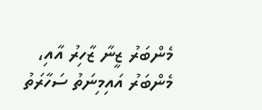މެންބަރު ޒީނާ ޒާހިރު އާއި، މެންބަރު އައިމިނަތު ސަހާރަތު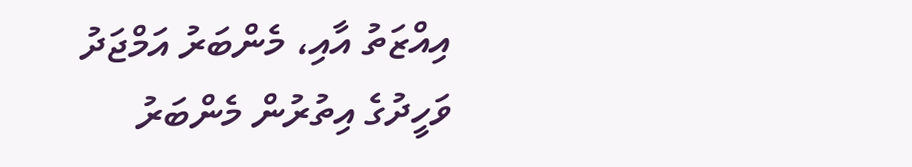އިއްޒަތު އާއި، މެންބަރު އަމްޖަދު ވަހީދުގެ އިތުރުން މެންބަރު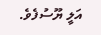އަލީ ޔޫސުފެވެ.